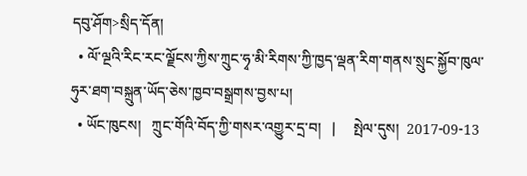དབུ་ཤོག>སྲིད་དོན།
  • ལོ་ལྔའི་རིང་རང་ལྗོངས་ཀྱིས་ཀྲུང་ཧྭ་མི་རིགས་ཀྱི་ཁྱད་ལྡན་རིག་གནས་སྲུང་སྐྱོབ་ཁུལ་ཧུར་ཐག་བསྐྲུན་ཡོད་ཅེས་ཁྱབ་བསྒྲགས་བྱས་པ།
  • ཡོང་ཁུངས།   ཀྲུང་གོའི་བོད་ཀྱི་གསར་འགྱུར་དྲ་བ།   |     སྤེལ་དུས།  2017-09-13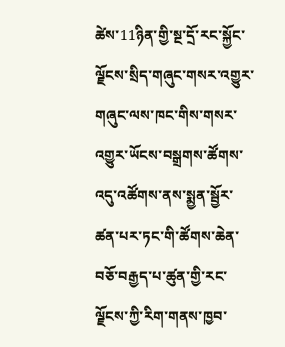ཚེས་11ཉིན་གྱི་སྔ་དྲོ་རང་སྐྱོང་ལྗོངས་སྲིད་གཞུང་གསར་འགྱུར་གཞུང་ལས་ཁང་གིས་གསར་འགྱུར་ཡོངས་བསྒྲགས་ཚོགས་འདུ་འཚོགས་ནས་སྨྱན་སྦྱོར་ཚན་པར་ཏང་གི་ཚོགས་ཆེན་བཅོ་བརྒྱད་པ་ཚུན་གྱི་རང་ལྗོངས་ཀྱི་རིག་གནས་ཁྱབ་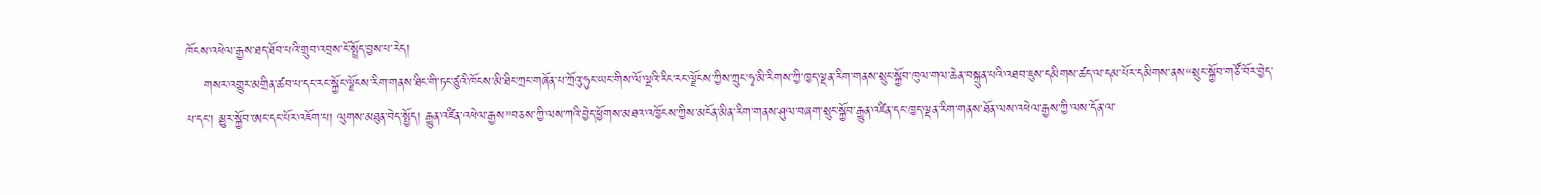ཁོངས་འཕེལ་རྒྱས་ཐད་ཐོབ་པའི་གྲུབ་འབྲས་ངོ་སྤྲོད་བྱས་པ་རེད།
    གསར་འགྱུར་མགྲིན་ཚབ་པ་དང་རང་སྐྱོང་ལྗོངས་རིག་གནས་ཐིང་གི་ཏང་ཙུའི་ཁོངས་མི་ཐིང་ཀྲང་གཞོན་པ་ཀྲོའུ་ཧུང་ཡང་གིས་ལོ་ལྔའི་རིང་རང་ལྗོངས་ཀྱིས་ཀྲུང་ཧྭ་མི་རིགས་ཀྱི་ཁྱད་ལྡན་རིག་གནས་སྲུང་སྐྱོབ་ཁུལ་གལ་ཆེན་བསྐྲུན་པའི་འཐབ་ཇུས་དམིགས་ཚད་ལ་དམ་པོར་དམིགས་ནས“སྲུང་སྐྱོབ་གཙོ་བོར་བྱེད་པ་དང་། མྱུར་སྐྱོབ་ཨང་དང་པོར་འཇོག་པ། ལུགས་མཐུན་བེད་སྤྱོད། རྒྱུན་འཛིན་འཕེལ་རྒྱས”བཅས་ཀྱི་ལས་ཀའི་བྱེད་ཕྱོགས་མཐའ་འཁྱོངས་ཀྱིས་མངོན་མིན་རིག་གནས་ཤུལ་བཞག་སྲུང་སྐྱོབ་རྒྱུན་འཛིན་དང་ཁྱད་ལྡན་རིག་གནས་ཐོན་ལས་འཕེལ་རྒྱས་ཀྱི་ལས་དོན་ལ་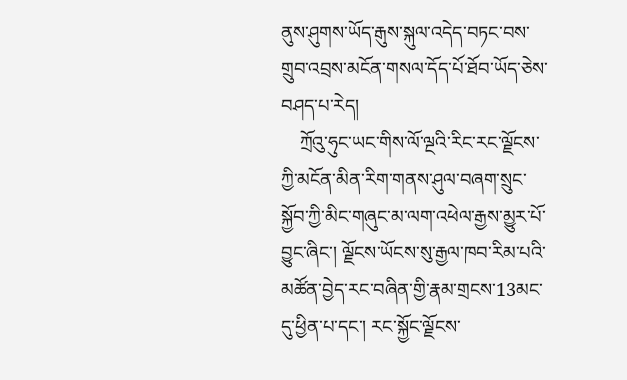ནུས་ཤུགས་ཡོད་རྒུས་སྐུལ་འདེད་བཏང་བས་གྲུབ་འབྲས་མངོན་གསལ་དོད་པོ་ཐོབ་ཡོད་ཅེས་བཤད་པ་རེད།
    ཀྲོའུ་ཧུང་ཡང་གིས་ལོ་ལྔའི་རིང་རང་ལྗོངས་ཀྱི་མངོན་མིན་རིག་གནས་ཤུལ་བཞག་སྲུང་སྐྱོབ་ཀྱི་མིང་གཞུང་མ་ལག་འཕེལ་རྒྱས་མྱུར་པོ་བྱུང་ཞིང་། ལྗོངས་ཡོངས་སུ་རྒྱལ་ཁབ་རིམ་པའི་མཚོན་བྱེད་རང་བཞིན་གྱི་རྣམ་གྲངས་13མང་དུ་ཕྱིན་པ་དང་། རང་སྐྱོང་ལྗོངས་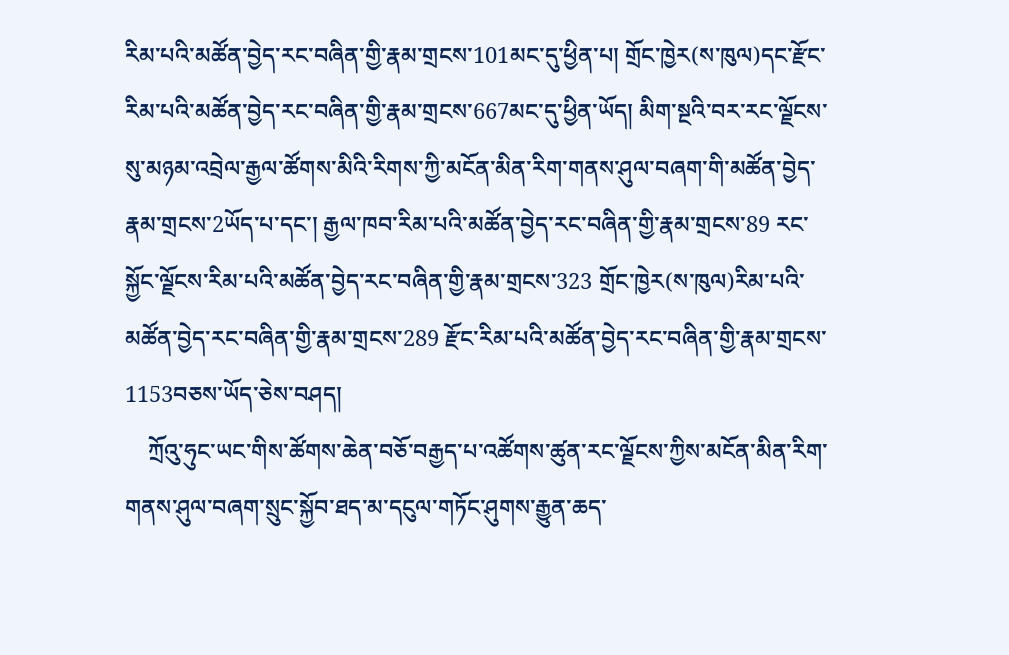རིམ་པའི་མཚོན་བྱེད་རང་བཞིན་གྱི་རྣམ་གྲངས་101མང་དུ་ཕྱིན་པ། གྲོང་ཁྱེར(ས་ཁུལ)དང་རྫོང་རིམ་པའི་མཚོན་བྱེད་རང་བཞིན་གྱི་རྣམ་གྲངས་667མང་དུ་ཕྱིན་ཡོད། མིག་སྔའི་བར་རང་ལྗོངས་སུ་མཉམ་འབྲེལ་རྒྱལ་ཚོགས་མིའི་རིགས་ཀྱི་མངོན་མིན་རིག་གནས་ཤུལ་བཞག་གི་མཚོན་བྱེད་རྣམ་གྲངས་2ཡོད་པ་དང་། རྒྱལ་ཁབ་རིམ་པའི་མཚོན་བྱེད་རང་བཞིན་གྱི་རྣམ་གྲངས་89 རང་སྐྱོང་ལྗོངས་རིམ་པའི་མཚོན་བྱེད་རང་བཞིན་གྱི་རྣམ་གྲངས་323 གྲོང་ཁྱེར(ས་ཁུལ)རིམ་པའི་མཚོན་བྱེད་རང་བཞིན་གྱི་རྣམ་གྲངས་289 རྫོང་རིམ་པའི་མཚོན་བྱེད་རང་བཞིན་གྱི་རྣམ་གྲངས་1153བཅས་ཡོད་ཅེས་བཤད།
    ཀྲོའུ་ཧུང་ཡང་གིས་ཚོགས་ཆེན་བཅོ་བརྒྱད་པ་འཚོགས་ཚུན་རང་ལྗོངས་ཀྱིས་མངོན་མིན་རིག་གནས་ཤུལ་བཞག་སྲུང་སྐྱོབ་ཐད་མ་དངུལ་གཏོང་ཤུགས་རྒྱུན་ཆད་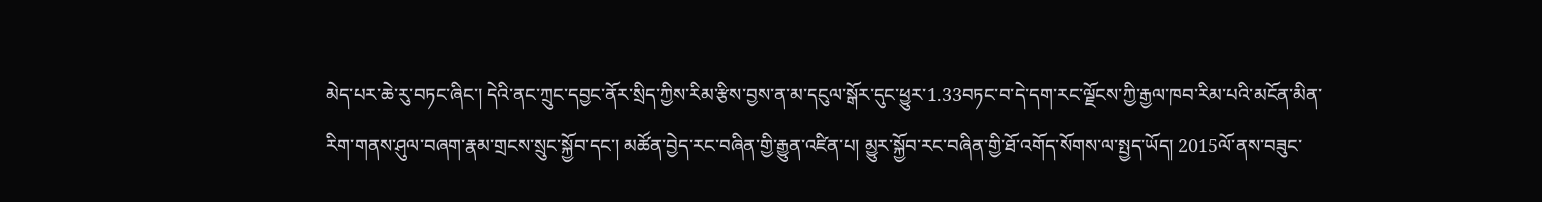མེད་པར་ཆེ་རུ་བཏང་ཞིང་། དེའི་ནང་ཀྲུང་དབྱང་ནོར་སྲིད་ཀྱིས་རིམ་རྩིས་བྱས་ན་མ་དངུལ་སྒོར་དུང་ཕྱུར་1.33བཏང་བ་དེ་དག་རང་ལྗོངས་ཀྱི་རྒྱལ་ཁབ་རིམ་པའི་མངོན་མིན་རིག་གནས་ཤུལ་བཞག་རྣམ་གྲངས་སྲུང་སྐྱོབ་དང་། མཚོན་བྱེད་རང་བཞིན་གྱི་རྒྱུན་འཛིན་པ། མྱུར་སྐྱོབ་རང་བཞིན་གྱི་ཐོ་འགོད་སོགས་ལ་སྤྱད་ཡོད། 2015ལོ་ནས་བཟུང་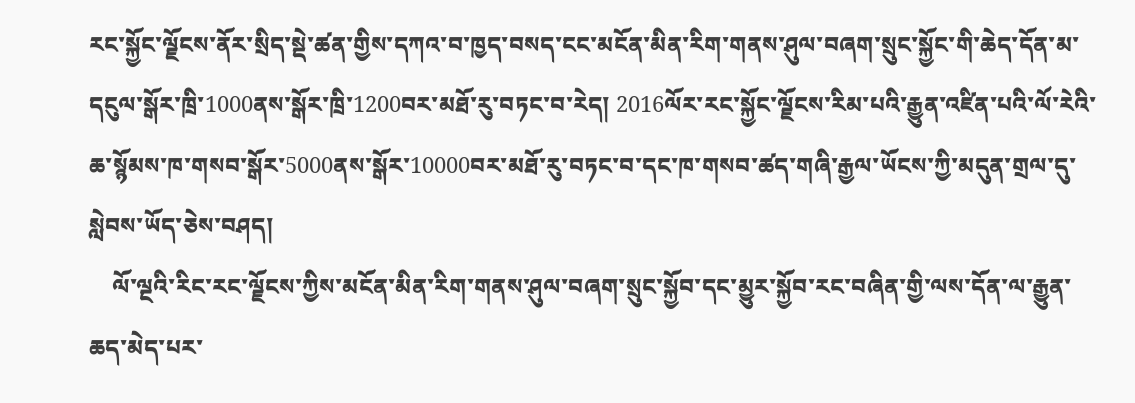རང་སྐྱོང་ལྗོངས་ནོར་སྲིད་སྡེ་ཚན་གྱིས་དཀའ་བ་ཁྱད་བསད་ངང་མངོན་མིན་རིག་གནས་ཤུལ་བཞག་སྲུང་སྐྱོང་གི་ཆེད་དོན་མ་དངུལ་སྒོར་ཁྲི་1000ནས་སྒོར་ཁྲི་1200བར་མཐོ་རུ་བཏང་བ་རེད། 2016ལོར་རང་སྐྱོང་ལྗོངས་རིམ་པའི་རྒྱུན་འཛིན་པའི་ལོ་རེའི་ཆ་སྙོམས་ཁ་གསབ་སྒོར་5000ནས་སྒོར་10000བར་མཐོ་རུ་བཏང་བ་དང་ཁ་གསབ་ཚད་གཞི་རྒྱལ་ཡོངས་ཀྱི་མདུན་གྲལ་དུ་སླེབས་ཡོད་ཅེས་བཤད།
    ལོ་ལྔའི་རིང་རང་ལྗོངས་ཀྱིས་མངོན་མིན་རིག་གནས་ཤུལ་བཞག་སྲུང་སྐྱོབ་དང་མྱུར་སྐྱོབ་རང་བཞིན་གྱི་ལས་དོན་ལ་རྒྱུན་ཆད་མེད་པར་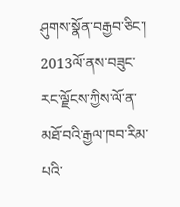ཤུགས་སྣོན་བརྒྱབ་ཅིང་། 2013ལོ་ནས་བཟུང་རང་ལྗོངས་ཀྱིས་ལོ་ན་མཐོ་བའི་རྒྱལ་ཁབ་རིམ་པའི་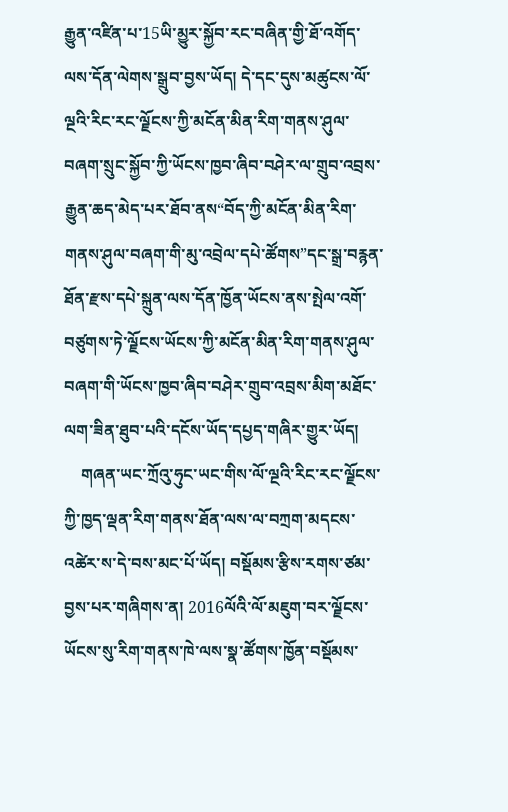རྒྱུན་འཛིན་པ་15ཡི་མྱུར་སྐྱོབ་རང་བཞིན་གྱི་ཐོ་འགོད་ལས་དོན་ལེགས་སྒྲུབ་བྱས་ཡོད། དེ་དང་དུས་མཚུངས་ལོ་ལྔའི་རིང་རང་ལྗོངས་ཀྱི་མངོན་མིན་རིག་གནས་ཤུལ་བཞག་སྲུང་སྐྱོབ་ཀྱི་ཡོངས་ཁྱབ་ཞིབ་བཤེར་ལ་གྲུབ་འབྲས་རྒྱུན་ཆད་མེད་པར་ཐོབ་ནས“བོད་ཀྱི་མངོན་མིན་རིག་གནས་ཤུལ་བཞག་གི་མུ་འབྲེལ་དཔེ་ཚོགས”དང་སྒྲ་བརྙན་ཐོན་རྫས་དཔེ་སྐྲུན་ལས་དོན་ཁྱོན་ཡོངས་ནས་སྤེལ་འགོ་བཙུགས་ཏེ་ལྗོངས་ཡོངས་ཀྱི་མངོན་མིན་རིག་གནས་ཤུལ་བཞག་གི་ཡོངས་ཁྱབ་ཞིབ་བཤེར་གྲུབ་འབྲས་མིག་མཐོང་ལག་ཟིན་ཐུབ་པའི་དངོས་ཡོད་དཔྱད་གཞིར་གྱུར་ཡོད།
    གཞན་ཡང་ཀྲོའུ་ཧུང་ཡང་གིས་ལོ་ལྔའི་རིང་རང་ལྗོངས་ཀྱི་ཁྱད་ལྡན་རིག་གནས་ཐོན་ལས་ལ་བཀྲག་མདངས་འཚེར་ས་དེ་བས་མང་པོ་ཡོད། བསྡོམས་རྩིས་རགས་ཙམ་བྱས་པར་གཞིགས་ན། 2016ལོའི་ལོ་མཇུག་བར་ལྗོངས་ཡོངས་སུ་རིག་གནས་ཁེ་ལས་སྣ་ཚོགས་ཁྱོན་བསྡོམས་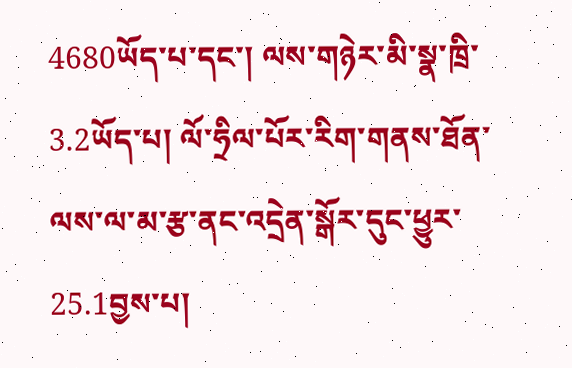4680ཡོད་པ་དང་། ལས་གཉེར་མི་སྣ་ཁྲི་3.2ཡོད་པ། ལོ་ཧྲིལ་པོར་རིག་གནས་ཐོན་ལས་ལ་མ་རྩ་ནང་འདྲེན་སྒོར་དུང་ཕྱུར་25.1བྱས་པ།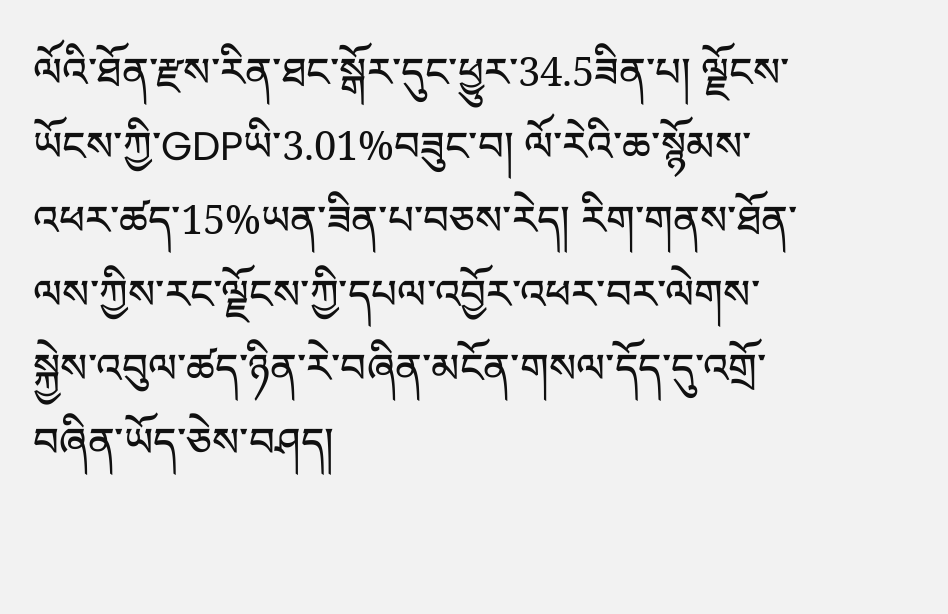ལོའི་ཐོན་རྫས་རིན་ཐང་སྒོར་དུང་ཕྱུར་34.5ཟིན་པ། ལྗོངས་ཡོངས་ཀྱི་GDPཡི་3.01%བཟུང་བ། ལོ་རེའི་ཆ་སྙོམས་འཕར་ཚད་15%ཡན་ཟིན་པ་བཅས་རེད། རིག་གནས་ཐོན་ལས་ཀྱིས་རང་ལྗོངས་ཀྱི་དཔལ་འབྱོར་འཕར་བར་ལེགས་སྐྱེས་འབུལ་ཚད་ཉིན་རེ་བཞིན་མངོན་གསལ་དོད་དུ་འགྲོ་བཞིན་ཡོད་ཅེས་བཤད།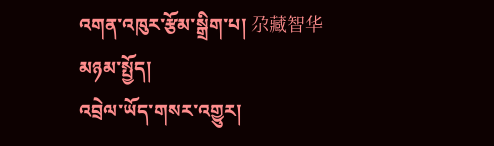འགན་འཁུར་རྩོམ་སྒྲིག་པ། 尕藏智华
མཉམ་སྤྱོད།
འབྲེལ་ཡོད་གསར་འགྱུར།